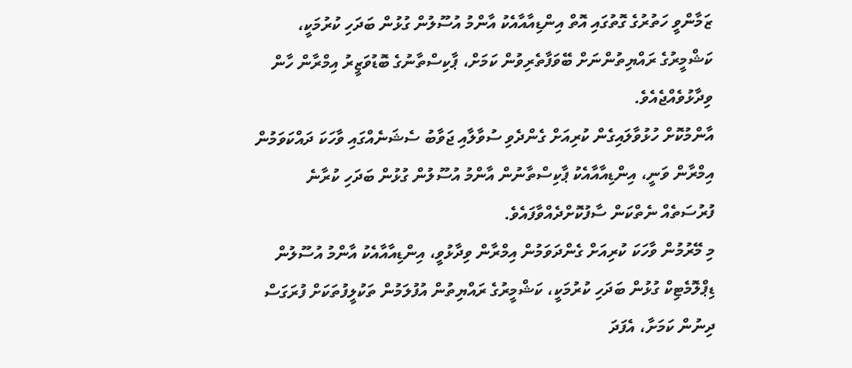ޒަމާންވީ ހަތުރުގެ ގޮތުގައި އޮތް އިންޑިއާއާއެކު އާންމު އުސޫލުން ގުޅުން ބަދަހި ކުރުމަކީ، ކަޝްމީރުގެ ރައްޔިތުންނަށް ބޭވަފާތެރިވުން ކަމަށް، ޕާކިސްތާނުގެ ބޮޑުވަޒީރު އިމްރާން ހާން ވިދާޅުވެއްޖެއެވެ.
އާންމުކޮށް ހުޅުވާލައިގެން ކުރިއަށް ގެންދެވި ސުވާލާއި ޖަވާބު ސެޝަނެއްގައި ވާހަކަ ދައްކަވަމުން އިމްރާން ވަނީ، އިންޑިއާއާއެކު ޕާކިސްތާނުން އާންމު އުސޫލުން ގުޅުން ބަދަހި ކުރާނެ ފުރުސަތެއް ނެތްކަން ސާފުކޮށްދެއްވާފައެވެ.
މި މޭރުމުން ވާހަކަ ކުރިއަށް ގެންދަވަމުން އިމްރާން ވިދާޅުވީ، އިންޑިއާއާއެކު އާންމު އުސޫލުން ޑިޕްލޮމެޓިކް ގުޅުން ބަދަހި ކުރުމަކީ، ކަޝްމީރުގެ ރައްޔިތުން އުފުލަމުން ތަކުލީފުތަކަށް ފުރަގަސް ދިނުން ކަމަށާ، އެފަދަ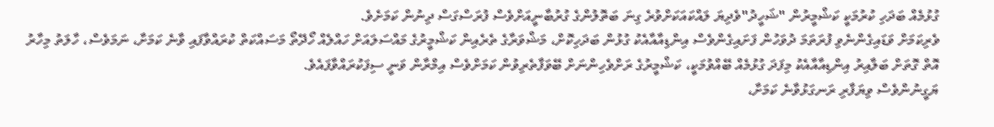ގުޅުމެއް ބަދަހި ކުރުމަކީ ކަޝްމީރުން "ޝަހީދު"ވެދިޔަ ލައްކައަކަށްވުރެ ގިނަ ބަތޮލުންގެ ގުރުބާނީއަށްވެސް ފުރަސްގަސް ދިނުން ކަމަށެވެ.
ވެރިކަމަށް ވަޑައިގެންނެވި ފުރަތަމަ ދުވަހުން ފަށައިގެންވެސް އިންޑިއާއާއެކު ގުޅުން ބަދަހިކޮށް، މަޝްވަރާގެ ތެރެއިން ކަޝްމީރުގެ މައްސަލައަށް ހައްލެއް ހޯދޭތޯ މަސައްކަތް ކުރައްވާފައި ވާނެ ކަމަށާ، ނަމަވެސް، ހާލަތު މިހާރު އޮތް ގޮތަށް ބަލާއިރު އިންޑިއާއާއެކު މިފަދަ ގުޅުމެއް ބޭއްވުމަކީ، ކަޝްމީރުގެ ރަށްވެހިންނަށް ބޭވަފާތެރިވުން ކަމަށްވެސް އިމްރާން ވަނީ ސިފަކުރައްވާފައެވެ.
ޔަގީނުންވެސް ވިޔަފާރި ރަނގަޅުވާނެ ކަމަށާ،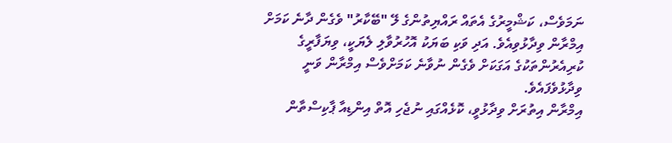ނަމަވެސް، ކަޝްމީރުގެ އެތައް ރައްޔިތުންގެ ލޭ "ބޭކާރު" ވެގެން ދާނެ ކަމަށް އިމްރާން ވިދާޅުވިއެވެ. އަދި ވަކި ބަޔަކު އޮހުރުވާލި ލެޔަކީ، ވިޔަފާރީގެ ކުރިއެރުންތަކުގެ އަގަކަށް ވެގެން ނުވާނެ ކަމަށްވެސް އިމްރާން ވަނީ ވިދާޅުވެފައެވެ.
އިމްރާން އިތުރަށް ވިދާޅުވީ، ކޮޅެއްގައި ނުޖެހި އޮތް އިންޑިއާ ޕާކިސްތާން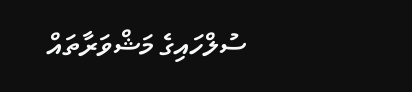ސުލްހައިގެ މަޝްވަރާތައް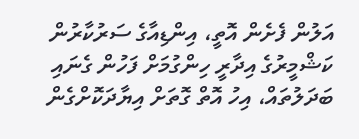އަލުން ފެށެން އޮތީ، އިންޑިއާގެ ސަރުކާރުން ކަޝްމީރުގެ އިދާރީ ހިންގުމަށް ފަހުން ގެނައި ބަދަލުތައް، އިހު އޮތް ގޮތަށް އިޔާދަކޮށްގެން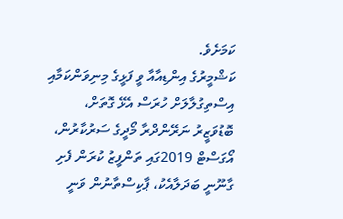ކަމަށެވެ.
ކަޝްމީރުގެ އިންޑިއާއާ ވީ ފަޅީގެ މިނިވަންކަމާއި އިސްތިގުލާލަށް ހުރަސް އެޅޭ ގޮތަށް، ބޮޑުވަޒީރު ނަރޭންދްރާ މޯދީގެ ސަރުކާރުން، އޯގަސްޓް 2019ގައި ތަންފީޒު ކުރަން ފެށި ގާނޫނީ ބަދަލާއެކު، ޕާކިސްތާނުން ވަނީ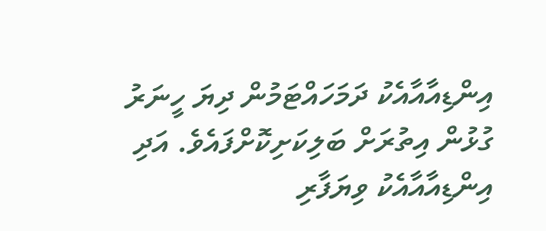އިންޑިއާއާއެކު ދަމަހައްޓަމުން ދިޔަ ހީނަރު ގުޅުން އިތުރަށް ބަލިކަށިކޮށްފައެވެ. އަދި އިންޑިއާއާއެކު ވިޔަފާރި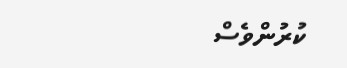ކުރުންވެސް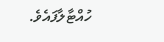ހުއްޓާލާފައެވެ.